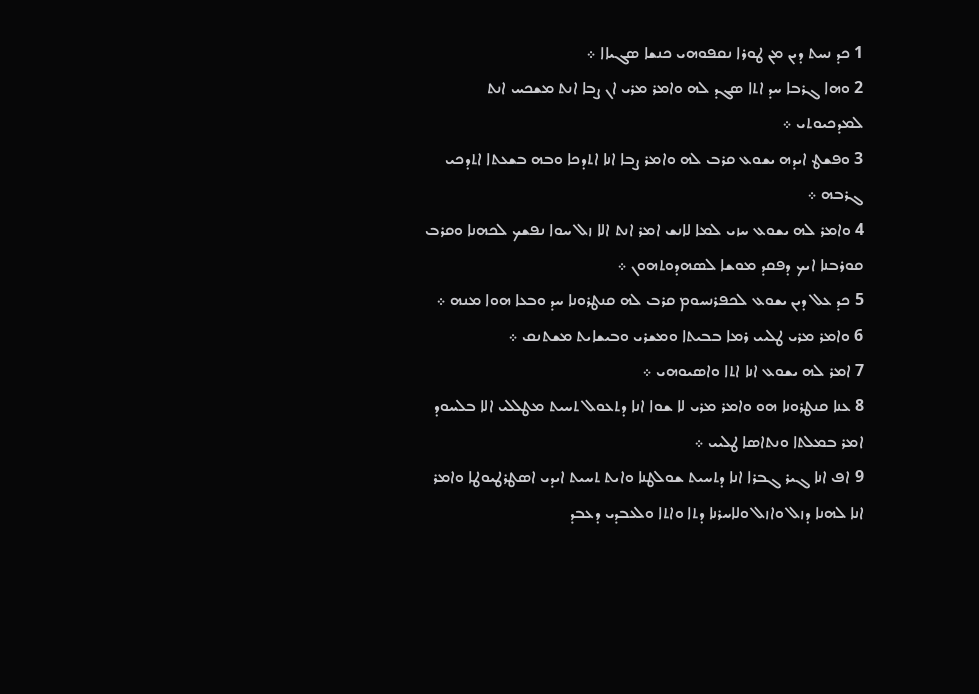1 ܟܕ ܢܚܬ ܕܝܢ ܡܢ ܛܘܪܐ ܢܩܦܘܗܝ ܟܢܫܐ ܤܓܝܐܐ ܀
2 ܘܗܐ ܓܪܒܐ ܚܕ ܐܬܐ ܤܓܕ ܠܗ ܘܐܡܪ ܡܪܝ ܐܢ ܨܒܐ ܐܢܬ ܡܫܟܚ ܐܢܬ ܠܡܕܟܝܘܬܝ ܀
3 ܘܦܫܛ ܐܝܕܗ ܝܫܘܥ ܩܪܒ ܠܗ ܘܐܡܪ ܨܒܐ ܐܢܐ ܐܬܕܟܐ ܘܒܗ ܒܫܥܬܐ ܐܬܕܟܝ ܓܪܒܗ ܀
4 ܘܐܡܪ ܠܗ ܝܫܘܥ ܚܙܝ ܠܡܐ ܠܐܢܫ ܐܡܪ ܐܢܬ ܐܠܐ ܙܠ ܚܘܐ ܢܦܫܟ ܠܟܗܢܐ ܘܩܪܒ ܩܘܪܒܢܐ ܐܝܟ ܕܦܩܕ ܡܘܫܐ ܠܤܗܕܘܬܗܘܢ ܀
5 ܟܕ ܥܠ ܕܝܢ ܝܫܘܥ ܠܟܦܪܢܚܘܡ ܩܪܒ ܠܗ ܩܢܛܪܘܢܐ ܚܕ ܘܒܥܐ ܗܘܐ ܡܢܗ ܀
6 ܘܐܡܪ ܡܪܝ ܛܠܝܝ ܪܡܐ ܒܒܝܬܐ ܘܡܫܪܝ ܘܒܝܫܐܝܬ ܡܫܬܢܩ ܀
7 ܐܡܪ ܠܗ ܝܫܘܥ ܐܢܐ ܐܬܐ ܘܐܤܝܘܗܝ ܀
8 ܥܢܐ ܩܢܛܪܘܢܐ ܗܘ ܘܐܡܪ ܡܪܝ ܠܐ ܫܘܐ ܐܢܐ ܕܬܥܘܠ ܬܚܝܬ ܡܛܠܠܝ ܐܠܐ ܒܠܚܘܕ ܐܡܪ ܒܡܠܬܐ ܘܢܬܐܤܐ ܛܠܝܝ ܀
9 ܐܦ ܐܢܐ ܓܝܪ ܓܒܪܐ ܐܢܐ ܕܬܚܝܬ ܫܘܠܛܢܐ ܘܐܝܬ ܬܚܝܬ ܐܝܕܝ ܐܤܛܪܛܝܘܛܐ ܘܐܡܪ ܐܢܐ ܠܗܢܐ ܕܙܠ ܘܐܙܠ ܘܠܐܚܪܢܐ ܕܬܐ ܘܐܬܐ ܘܠܥܒܕܝ ܕܥܒܕ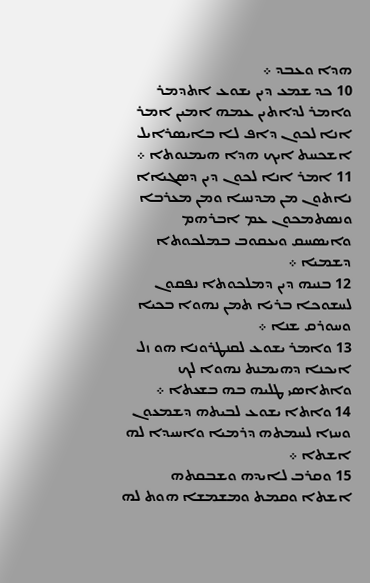ܗܕܐ ܘܥܒܕ ܀
10 ܟܕ ܫܡܥ ܕܝܢ ܝܫܘܥ ܐܬܕܡܪ ܘܐܡܪ ܠܕܐܬܝܢ ܥܡܗ ܐܡܝܢ ܐܡܪ ܐܢܐ ܠܟܘܢ ܕܐܦ ܠܐ ܒܐܝܤܪܐܝܠ ܐܫܟܚܬ ܐܝܟ ܗܕܐ ܗܝܡܢܘܬܐ ܀
11 ܐܡܪ ܐܢܐ ܠܟܘܢ ܕܝܢ ܕܤܓܝܐܐ ܢܐܬܘܢ ܡܢ ܡܕܢܚܐ ܘܡܢ ܡܥܪܒܐ ܘܢܤܬܡܟܘܢ ܥܡ ܐܒܪܗܡ ܘܐܝܤܚܩ ܘܝܥܩܘܒ ܒܡܠܟܘܬܐ ܕܫܡܝܐ ܀
12 ܒܢܝܗ ܕܝܢ ܕܡܠܟܘܬܐ ܢܦܩܘܢ ܠܚܫܘܟܐ ܒܪܝܐ ܬܡܢ ܢܗܘܐ ܒܟܝܐ ܘܚܘܪܩ ܫܢܐ ܀
13 ܘܐܡܪ ܝܫܘܥ ܠܩܢܛܪܘܢܐ ܗܘ ܙܠ ܐܝܟܢܐ ܕܗܝܡܢܬ ܢܗܘܐ ܠܟ ܘܐܬܐܤܝ ܛܠܝܗ ܒܗ ܒܫܥܬܐ ܀
14 ܘܐܬܐ ܝܫܘܥ ܠܒܝܬܗ ܕܫܡܥܘܢ ܘܚܙܐ ܠܚܡܬܗ ܕܪܡܝܐ ܘܐܚܝܕܐ ܠܗ ܐܫܬܐ ܀
15 ܘܩܪܒ ܠܐܝܕܗ ܘܫܒܩܬܗ ܐܫܬܐ ܘܩܡܬ ܘܡܫܡܫܐ ܗܘܬ ܠܗ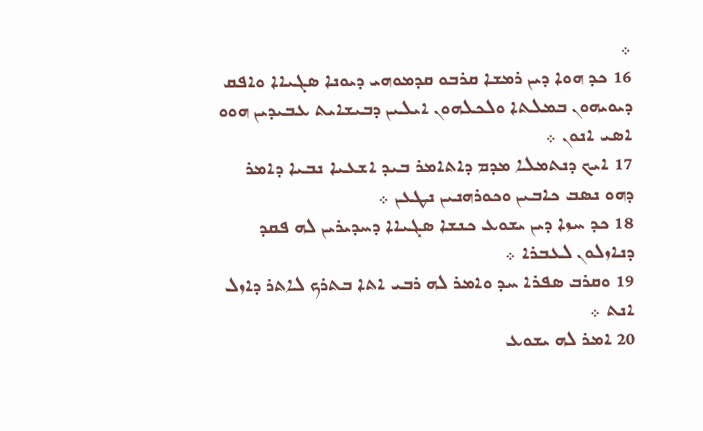܀
16 ܟܕ ܗܘܐ ܕܝܢ ܪܡܫܐ ܩܪܒܘ ܩܕܡܘܗܝ ܕܝܘܢܐ ܤܓܝܐܐ ܘܐܦܩ ܕܝܘܝܗܘܢ ܒܡܠܬܐ ܘܠܟܠܗܘܢ ܐܝܠܝܢ ܕܒܝܫܐܝܬ ܥܒܝܕܝܢ ܗܘܘ ܐܤܝ ܐܢܘܢ ܀
17 ܐܝܟ ܕܢܬܡܠܐ ܡܕܡ ܕܐܬܐܡܪ ܒܝܕ ܐܫܥܝܐ ܢܒܝܐ ܕܐܡܪ ܕܗܘ ܢܤܒ ܟܐܒܝܢ ܘܟܘܪܗܢܝܢ ܢܛܥܢ ܀
18 ܟܕ ܚܙܐ ܕܝܢ ܝܫܘܥ ܟܢܫܐ ܤܓܝܐܐ ܕܚܕܝܪܝܢ ܠܗ ܦܩܕ ܕܢܐܙܠܘܢ ܠܥܒܪܐ ܀
19 ܘܩܪܒ ܤܦܪܐ ܚܕ ܘܐܡܪ ܠܗ ܪܒܝ ܐܬܐ ܒܬܪܟ ܠܐܬܪ ܕܐܙܠ ܐܢܬ ܀
20 ܐܡܪ ܠܗ ܝܫܘܥ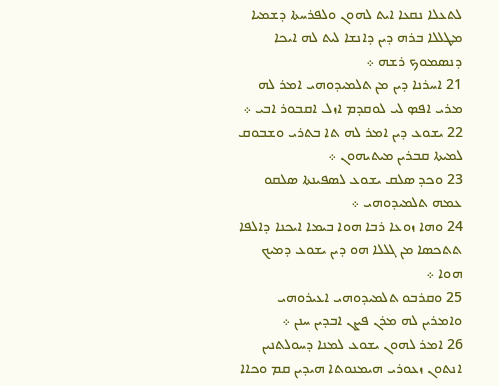ܠܬܥܠܐ ܢܩܥܐ ܐܝܬ ܠܗܘܢ ܘܠܦܪܚܬܐ ܕܫܡܝܐ ܡܛܠܠܐ ܒܪܗ ܕܝܢ ܕܐܢܫܐ ܠܝܬ ܠܗ ܐܝܟܐ ܕܢܤܡܘܟ ܪܫܗ ܀
21 ܐܚܪܢܐ ܕܝܢ ܡܢ ܬܠܡܝܕܘܗܝ ܐܡܪ ܠܗ ܡܪܝ ܐܦܤ ܠܝ ܠܘܩܕܡ ܐܙܠ ܐܩܒܘܪ ܐܒܝ ܀
22 ܝܫܘܥ ܕܝܢ ܐܡܪ ܠܗ ܬܐ ܒܬܪܝ ܘܫܒܘܩ ܠܡܝܬܐ ܩܒܪܝܢ ܡܝܬܝܗܘܢ ܀
23 ܘܟܕ ܤܠܩ ܝܫܘܥ ܠܤܦܝܢܬܐ ܤܠܩܘ ܥܡܗ ܬܠܡܝܕܘܗܝ ܀
24 ܘܗܐ ܙܘܥܐ ܪܒܐ ܗܘܐ ܒܝܡܐ ܐܝܟܢܐ ܕܐܠܦܐ ܬܬܟܤܐ ܡܢ ܓܠܠܐ ܗܘ ܕܝܢ ܝܫܘܥ ܕܡܝܟ ܗܘܐ ܀
25 ܘܩܪܒܘ ܬܠܡܝܕܘܗܝ ܐܥܝܪܘܗܝ ܘܐܡܪܝܢ ܠܗ ܡܪܢ ܦܨܢ ܐܒܕܝܢ ܚܢܢ ܀
26 ܐܡܪ ܠܗܘܢ ܝܫܘܥ ܠܡܢܐ ܕܚܘܠܬܢܝܢ ܐܢܬܘܢ ܙܥܘܪܝ ܗܝܡܢܘܬܐ ܗܝܕܝܢ ܩܡ ܘܟܐܐ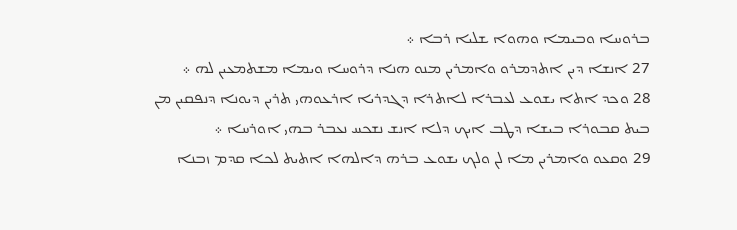ܒܪܘܚܐ ܘܒܝܡܐ ܘܗܘܐ ܫܠܝܐ ܪܒܐ ܀
27 ܐܢܫܐ ܕܝܢ ܐܬܕܡܪܘ ܘܐܡܪܝܢ ܡܢܘ ܗܢܐ ܕܪܘܚܐ ܘܝܡܐ ܡܫܬܡܥܝܢ ܠܗ ܀
28 ܘܟܕ ܐܬܐ ܝܫܘܥ ܠܥܒܪܐ ܠܐܬܪܐ ܕܓܕܪܝܐ ܐܪܥܘܗܝ ܬܪܝܢ ܕܝܘܢܐ ܕܢܦܩܝܢ ܡܢ ܒܝܬ ܩܒܘܪܐ ܒܝܫܐ ܕܛܒ ܐܝܟ ܕܠܐ ܐܢܫ ܢܫܟܚ ܢܥܒܪ ܒܗܝ ܐܘܪܚܐ ܀
29 ܘܩܥܘ ܘܐܡܪܝܢ ܡܐ ܠܢ ܘܠܟ ܝܫܘܥ ܒܪܗ ܕܐܠܗܐ ܐܬܝܬ ܠܟܐ ܩܕܡ ܙܒܢܐ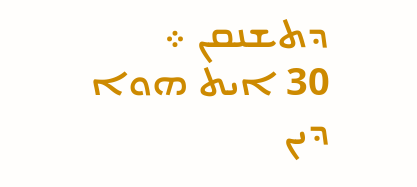ܕܬܫܢܩܢ ܀
30 ܐܝܬ ܗܘܐ ܕܝܢ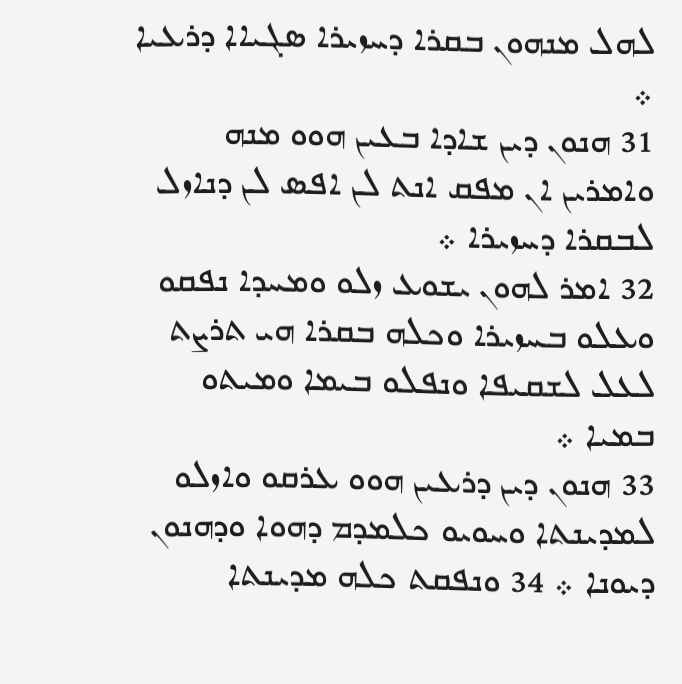ܠܗܠ ܡܢܗܘܢ ܒܩܪܐ ܕܚܙܝܪܐ ܤܓܝܐܐ ܕܪܥܝܐ ܀
31 ܗܢܘܢ ܕܝܢ ܫܐܕܐ ܒܥܝܢ ܗܘܘ ܡܢܗ ܘܐܡܪܝܢ ܐܢ ܡܦܩ ܐܢܬ ܠܢ ܐܦܤ ܠܢ ܕܢܐܙܠ ܠܒܩܪܐ ܕܚܙܝܪܐ ܀
32 ܐܡܪ ܠܗܘܢ ܝܫܘܥ ܙܠܘ ܘܡܚܕܐ ܢܦܩܘ ܘܥܠܘ ܒܚܙܝܪܐ ܘܟܠܗ ܒܩܪܐ ܗܝ ܬܪܨܬ ܠܥܠ ܠܫܩܝܦܐ ܘܢܦܠܘ ܒܝܡܐ ܘܡܝܬܘ ܒܡܝܐ ܀
33 ܗܢܘܢ ܕܝܢ ܕܪܥܝܢ ܗܘܘ ܥܪܩܘ ܘܐܙܠܘ ܠܡܕܝܢܬܐ ܘܚܘܝܘ ܟܠܡܕܡ ܕܗܘܐ ܘܕܗܢܘܢ ܕܝܘܢܐ ܀ 34 ܘܢܦܩܬ ܟܠܗ ܡܕܝܢܬܐ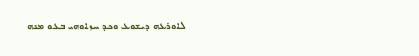ܠܐܘܪܥܗ ܕܝܫܘܥ ܘܟܕ ܚܙܐܘܗܝ ܒܥܘ ܡܢܗ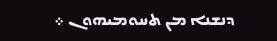ܕܢܫܢܐ ܡܢ ܬܚܘܡܝܗܘܢ ܀